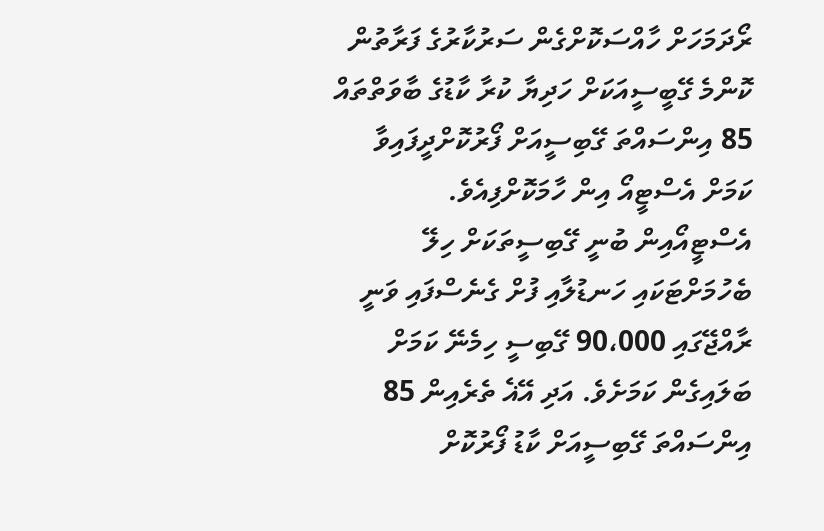ރޯދަމަހަށް ހާއްސަކޮށްގެން ސަރުކާރުގެ ފަރާތުން ކޮންމެ ގޭބީސީއަކަށް ހަދިޔާ ކުރާ ކާޑުގެ ބާވަތްތައް 85 އިންސައްތަ ގޭބިސީއަށް ފޯރުކޮށްދީފައިވާ ކަމަށް އެސްޓީއޯ އިން ހާމަކޮށްފިއެވެ.
އެސްޓީއޯއިން ބުނީ ގޭބިސީތަކަށް ހިލޭ ބެހުމަށްޓަކައި ހަނޑުލާއި ފުށް ގެނެސްފައި ވަނީ ރާއްޖޭގައި 90،000 ގޭބިސީ ހިމެނޭ ކަމަށް ބަލައިގެން ކަމަށެވެ. އަދި އޭޣެ ތެރެއިން 85 އިންސައްތަ ގޭބިސީއަށް ކާޑު ފޯރުކޮށް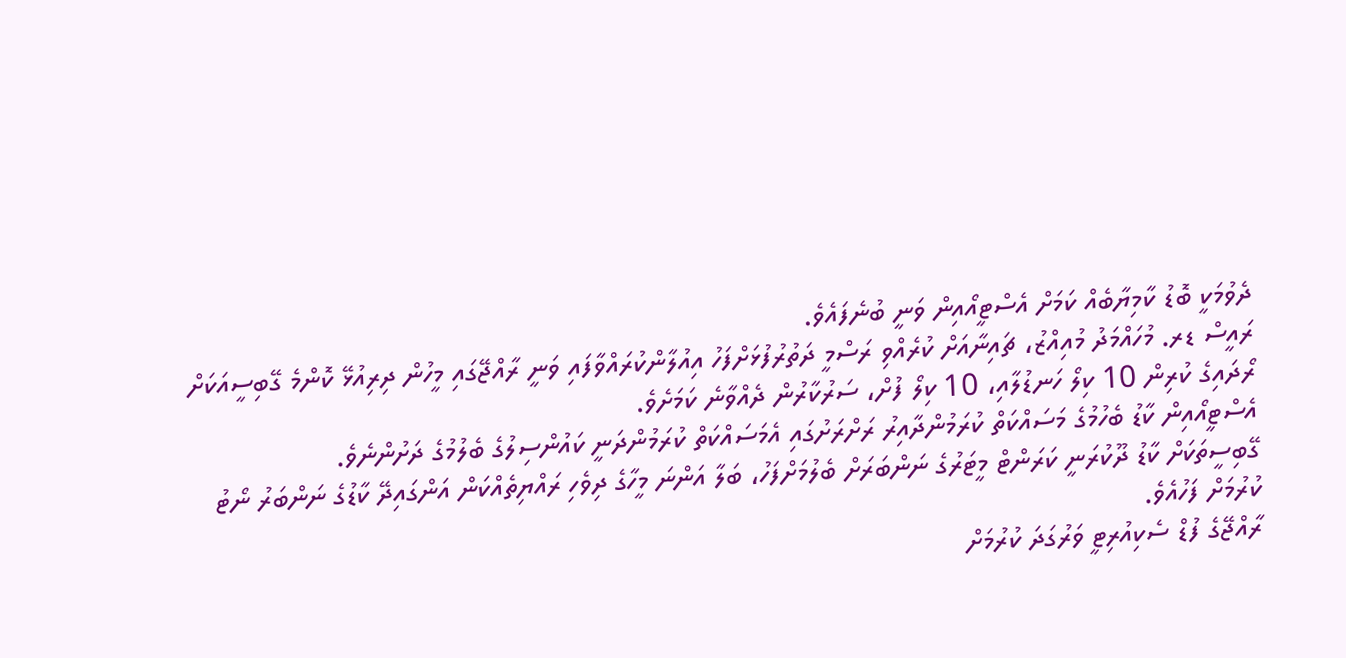ދެވުމަކީ ބޮޑު ކާމިޔާބެއް ކަމަށް އެސްޓީއޯއިން ވަނީ ބުނެފައެވެ.
ރައީސް ޑރ. މުހައްމަދު މުއިއްޒު، ޗައިނާއަށް ކުރެއްވި ރަސްމީ ދަތުރުފުޅަށްފަހު އިއުލާންކުރައްވާފައި ވަނީ ރާއްޖޭގައި މީހުން ދިރިއުޅޭ ކޮންމެ ގޭބިސީއަކަށް ރޯދައިގެ ކުރިން 10 ކިލޯ ހަނޑުލާއި، 10 ކިލޯ ފުށް، ސަރުކާރުން ދެއްވާނެ ކަމަށެވެ.
އެސްޓީއޯއިން ކާޑު ބެހުމުގެ މަސައްކަތް ކުރަމުންދާއިރު ރަށްރަށުގައި އެމަސައްކަތް ކުރަމުންދަނީ ކައުންސިލުގެ ބެލުމުގެ ދަށުންނެވެ.
ގޭބިސީތަކަށް ކާޑު ދޫކުރަނީ ކަރަންޓް މީޓަރުގެ ނަންބަރަށް ބެލުމަށްފަހު، ބަލާ އަންނަ މީހާގެ ދިވެހި ރައްޔިތެއްކަން އަންގައިދޭ ކާޑުގެ ނަންބަރު ނޯޓު ކުރުމަށް ފަހުއެވެ.
ރާއްޖޭގެ ފުޑް ސެކިއުރިޓީ ވަރުގަދަ ކުރުމަށް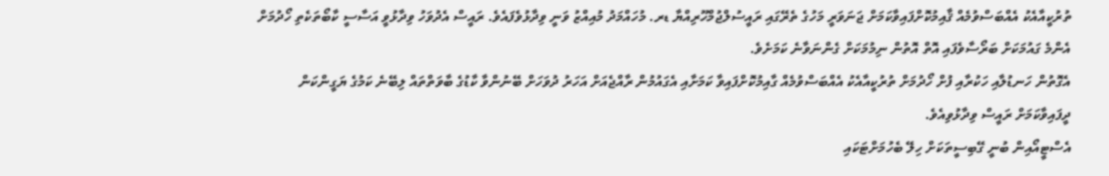ތުރުކީއާއެކު އެއްބަސްވުމެއް ޤާއިމުކޮށްފައިވާކަމަށް ޖަނަވަރީ މަހުގެ ތެރޭގައި ރައީސުލްޖުމްހޫރިއްޔާ ޑރ. މުހައްމަދު މުއިއްޒު ވަނީ ވިދާޅުވެފައެވެ. ރައީސް އެދުވަހު ވިދާޅުވީ އަސާސީ ކާބޯތަކެތި ހޯދުމަށް އެންމެ ގައުމަކަށް ބަރޯސާވެފައި އޮތް އޮތުން ނިމުމަކަށް ގެންނަވާނެ ކަމަށެވެ.
އެގޮތުން ހަނޑުލާއި ހަކުރާއި ފުށް ހޯދުމަށް ތުރުކީއާއެކު އެއްބަސްވުމެއް ގާއިމުކޮށްފައިވާ ކަމަށާއި އެގައުމުން ރާއްޖެއަށް އަހަރު ދުވަހަށް ބޭނުންވާ ކާޑުގެ ބާވަތްތައް ލިބޭނެ ކަމުގެ ޔަގީންކަން ދީފައިވާކަމަށް ރައީސް ވިދާޅުވިއެވެ.
އެސްޓީއޯއިން ބުނީ ގޭބިސީތަކަށް ހިލޭ ބެހުމަށްޓަކައި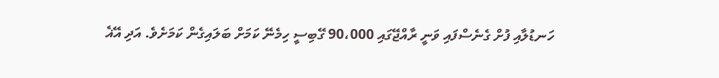ހަނޑުލާއި ފުށް ގެނެސްފައި ވަނީ ރާއްޖޭގައި 90،000 ގޭބިސީ ހިމެނޭ ކަމަށް ބަލައިގެން ކަމަށެވެ. އަދި އޭޣެ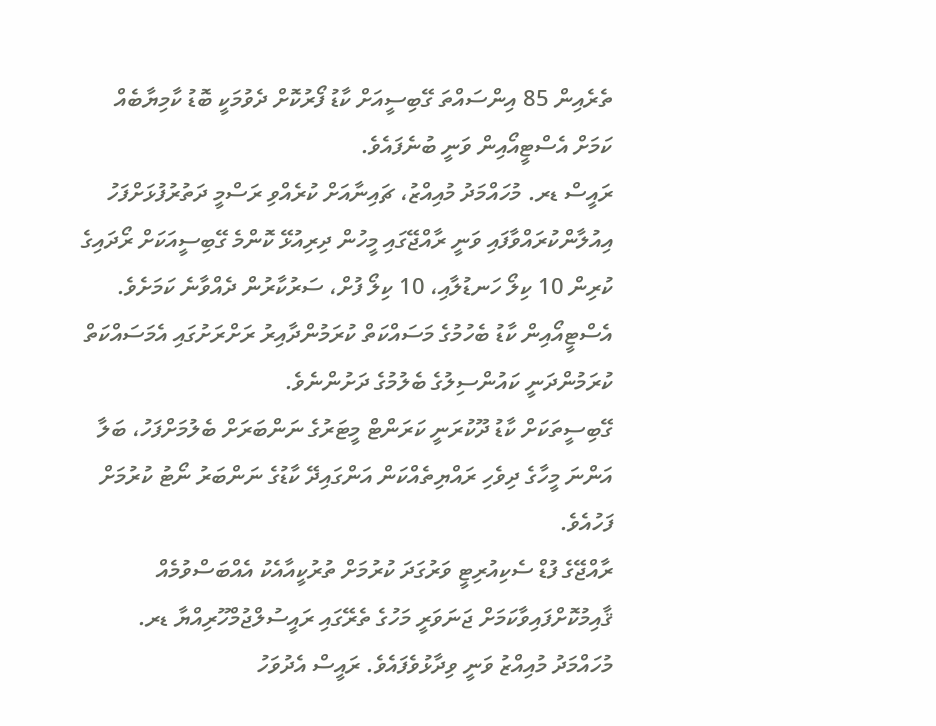ތެރެއިން 85 އިންސައްތަ ގޭބިސީއަށް ކާޑު ފޯރުކޮށް ދެވުމަކީ ބޮޑު ކާމިޔާބެއް ކަމަށް އެސްޓީއޯއިން ވަނީ ބުނެފައެވެ.
ރައީސް ޑރ. މުހައްމަދު މުއިއްޒު، ޗައިނާއަށް ކުރެއްވި ރަސްމީ ދަތުރުފުޅަށްފަހު އިއުލާންކުރައްވާފައި ވަނީ ރާއްޖޭގައި މީހުން ދިރިއުޅޭ ކޮންމެ ގޭބިސީއަކަށް ރޯދައިގެ ކުރިން 10 ކިލޯ ހަނޑުލާއި، 10 ކިލޯ ފުށް، ސަރުކާރުން ދެއްވާނެ ކަމަށެވެ.
އެސްޓީއޯއިން ކާޑު ބެހުމުގެ މަސައްކަތް ކުރަމުންދާއިރު ރަށްރަށުގައި އެމަސައްކަތް ކުރަމުންދަނީ ކައުންސިލުގެ ބެލުމުގެ ދަށުންނެވެ.
ގޭބިސީތަކަށް ކާޑު ދޫކުރަނީ ކަރަންޓް މީޓަރުގެ ނަންބަރަށް ބެލުމަށްފަހު، ބަލާ އަންނަ މީހާގެ ދިވެހި ރައްޔިތެއްކަން އަންގައިދޭ ކާޑުގެ ނަންބަރު ނޯޓު ކުރުމަށް ފަހުއެވެ.
ރާއްޖޭގެ ފުޑް ސެކިއުރިޓީ ވަރުގަދަ ކުރުމަށް ތުރުކީއާއެކު އެއްބަސްވުމެއް ޤާއިމުކޮށްފައިވާކަމަށް ޖަނަވަރީ މަހުގެ ތެރޭގައި ރައީސުލްޖުމްހޫރިއްޔާ ޑރ. މުހައްމަދު މުއިއްޒު ވަނީ ވިދާޅުވެފައެވެ. ރައީސް އެދުވަހު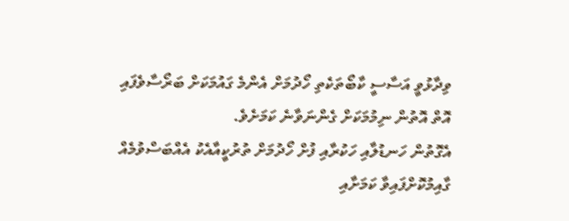ވިދާޅުވީ އަސާސީ ކާބޯތަކެތި ހޯދުމަށް އެންމެ ގައުމަކަށް ބަރޯސާވެފައި އޮތް އޮތުން ނިމުމަކަށް ގެންނަވާނެ ކަމަށެވެ.
އެގޮތުން ހަނޑުލާއި ހަކުރާއި ފުށް ހޯދުމަށް ތުރުކީއާއެކު އެއްބަސްވުމެއް ގާއިމުކޮށްފައިވާ ކަމަށާއި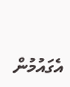އެގައުމުން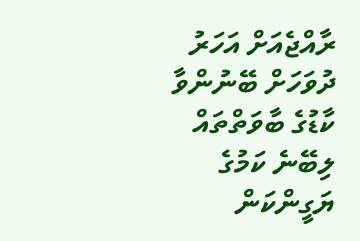ރާއްޖެއަށް އަހަރު ދުވަހަށް ބޭނުންވާ ކާޑުގެ ބާވަތްތައް ލިބޭނެ ކަމުގެ ޔަގީންކަން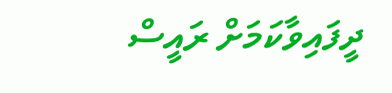ދީފައިވާކަމަށް ރައީސް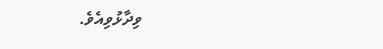ވިދާޅުވިއެވެ.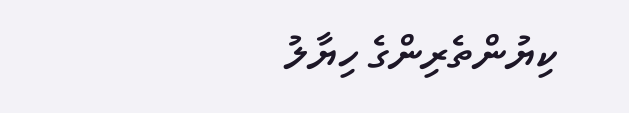ކިޔުންތެރިންގެ ހިޔާލު